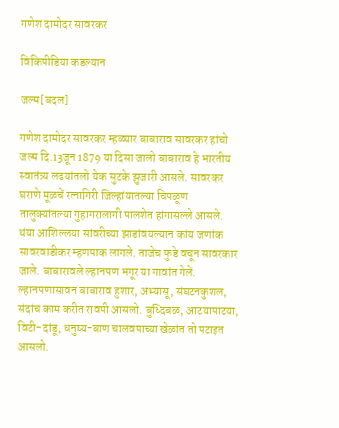गणेश दामोदर सावरकर

विकिपीडिया कडल्यान

जल्म[बदल]

गणेश दामोदर सावरकर म्हळ्यार बाबाराव सावरकर हांचो जल्म दि.13जून 1879 या दिसा जालो बाबाराव हे भारतीय स्वातंत्र्य लढयांतलो येक सुटके झुजारी आसले. सावरकर घराणे मूळचें रत्नागिरी जिल्हांयातल्या चिपळूण तालुक्यांतल्या गुहागरालागी पालशेत हांगासल्ले आसले. थंया आशिल्लया सांवरीच्या झाडांवयल्यान कांय जणांक सावरवाडीकर म्हणपाक लागले. ताजेच फुडे वचून सावरकार जाले. बाबारावले ल्हानपण भगूर या गावांत गेलें. ल्हानपणासावन बाबाराव हुशार, अभ्यासू, संघटनकुशल, संदांच काम करीत रावपी आसलो. बुध्दिबळ, आटयापाटया, विटी-दांडू, धनुष्य-बाण चालवपाच्या खेळांत तो पटाइत आसलो.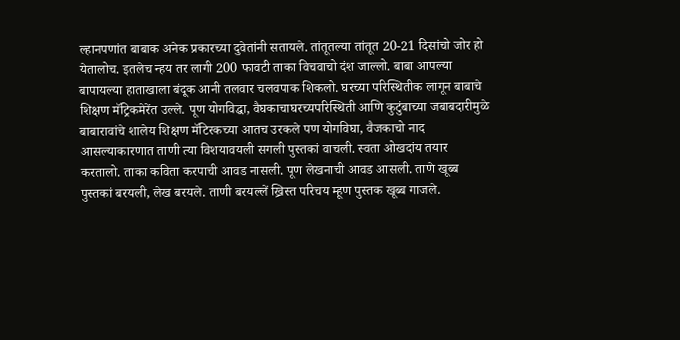ल्हानपणांत बाबाक अनेक प्रकारच्या दुवेतांनी सतायले. तांतूतल्या तांतूत 20-21 दिसांचो जोर हो येतालोच. इतलेच न्हय तर लागी 200 फावटी ताका विचवाचो दंश जाल्लो. बाबा आपल्या बापायल्या हाताखाला बंदूक आनी तलवार चलवपाक शिकलो. घरच्या परिस्थितीक लागून बाबाचे शिक्षण मॅट्रिकमेरेंत उल्ले. पूण योगविद्धा, वैघकाचाघरच्यपरिस्थिती आणि कुटुंबाच्या जबाबदारीमुळे बाबारावांचे शालेय शिक्षण मॅटिरकच्या आतच उरकले पण योगविघा, वैजकाचो नाद आसल्याकारणात ताणी त्या विशयावयली सगली पुस्तकां वाचली. स्वता ओखदांय तयार करतालो. ताका कविता करपाची आवड नासली. पूण लेखनाची आवड आसली. ताणे खूब्ब पुस्तकां बरयली, लेख बरयले. ताणी बरयल्लें ख्रिस्त परिचय म्हूण पुस्तक खूब्ब गाजले.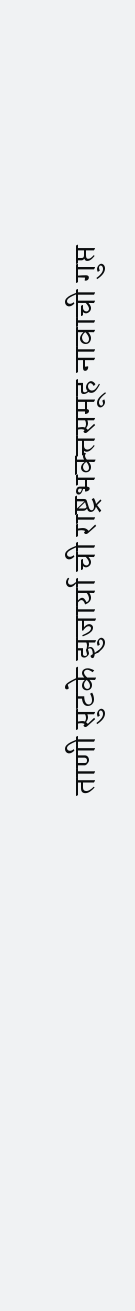ताणी सुटके झुजार्या ची राष्ट्रभक्त्तसमूह नावाची गुप्त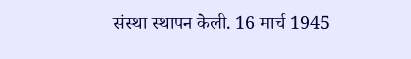संस्था स्थापन केली. 16 मार्च 1945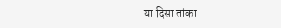या दिसा तांका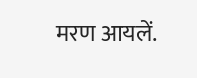मरण आयलें.